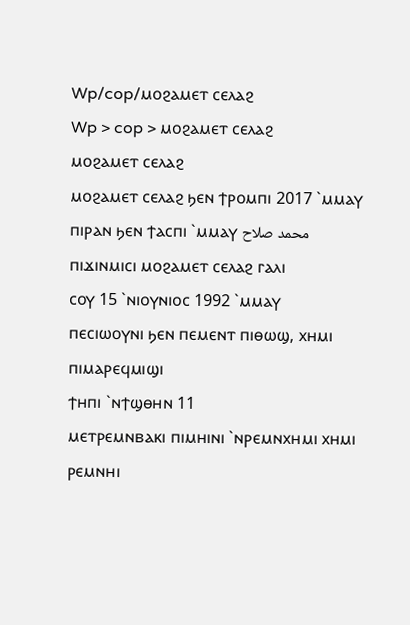Wp/cop/ⲙⲟϩⲁⲙⲉⲧ ⲥⲉⲗⲁϩ
Wp > cop > ⲙⲟϩⲁⲙⲉⲧ ⲥⲉⲗⲁϩ
ⲙⲟϩⲁⲙⲉⲧ ⲥⲉⲗⲁϩ
ⲙⲟϩⲁⲙⲉⲧ ⲥⲉⲗⲁϩ ϧⲉⲛ ϯⲣⲟⲙⲡⲓ 2017 `ⲙⲙⲁⲩ
ⲡⲓⲣⲁⲛ ϧⲉⲛ ϯⲁⲥⲡⲓ `ⲙⲙⲁⲩ محمد صلاح
ⲡⲓϫⲓⲛⲙⲓⲥⲓ ⲙⲟϩⲁⲙⲉⲧ ⲥⲉⲗⲁϩ ⲅⲁⲗⲓ
ⲥⲟⲩ 15 `ⲛⲓⲟⲩⲛⲓⲟⲥ 1992 `ⲙⲙⲁⲩ
ⲡⲉⲥⲓⲱⲟⲩⲛⲓ ϧⲉⲛ ⲡⲉⲙⲉⲛⲧ ⲡⲓⲑⲱϣ, ⲭⲏⲙⲓ
ⲡⲓⲙⲁⲣⲉϥⲙⲓϣⲓ
ϯⲏⲡⲓ `ⲛϯϣⲑⲏⲛ 11
ⲙⲉⲧⲣⲉⲙⲛⲃⲁⲕⲓ ⲡⲓⲙⲏⲓⲛⲓ `ⲛⲣⲉⲙⲛⲭⲏⲙⲓ ⲭⲏⲙⲓ
ⲣⲉⲙⲛⲏⲓ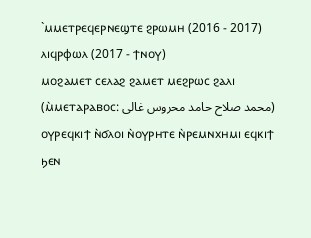`ⲙⲙⲉⲧⲣⲉϥⲉⲣⲛⲉϣⲧⲉ ϩⲣⲱⲙⲏ (2016 - 2017)
ⲗⲓϥⲣⲫⲱⲗ (2017 - ϯⲛⲟⲩ)
ⲙⲟϩⲁⲙⲉⲧ ⲥⲉⲗⲁϩ ϩⲁⲙⲉⲧ ⲙⲉϩⲣⲱⲥ ϩⲁⲗⲓ (ⲙ̀ⲙⲉⲧⲁⲣⲁⲃⲟⲥ: محمد صلاح حامد محروس غالى) ⲟⲩⲣⲉϥⲕⲓϯ ⲛ̀ϭⲗⲟⲓ ⲛ̀ⲟⲩⲣⲏⲧⲉ ⲛ̀ⲣⲉⲙⲛⲭⲏⲙⲓ ⲉϥⲕⲓϯ ϧⲉⲛ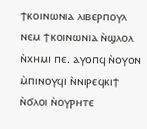ϯⲕⲟⲓⲛⲱⲛⲓⲁ ⲗⲓⲃⲉⲣⲡⲟⲩⲗ ⲛⲉⲙ ϯⲕⲟⲓⲛⲱⲛⲓⲁ ⲛ̀ϣⲗⲟⲗ ⲛ̀ⲭⲏⲙⲓ ⲡⲉ. ⲁⲩⲟⲡϥ ⲛ̀ⲟⲩⲟⲛ ⲙ̀ⲡⲓⲛⲟⲩϥⲓ ⲛ̀ⲛⲓⲣⲉϥⲕⲓϯ ⲛ̀ϭⲗⲟⲓ ⲛ̀ⲟⲩⲣⲏⲧⲉ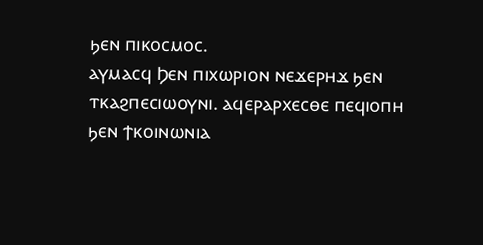ϧⲉⲛ ⲡⲓⲕⲟⲥⲙⲟⲥ.
ⲁⲩⲙⲁⲥϥ Ϧⲉⲛ ⲡⲓⲭⲱⲣⲓⲟⲛ ⲛⲉϫⲉⲣⲏϫ ϧⲉⲛ ⲧⲕⲁϩⲡⲉⲥⲓⲱⲟⲩⲛⲓ. ⲁϥⲉⲣⲁⲣⲭⲉⲥⲑⲉ ⲡⲉϥⲓⲟⲡⲏ ϧⲉⲛ ϯⲕⲟⲓⲛⲱⲛⲓⲁ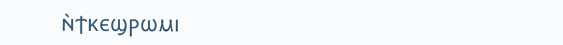ⲛ̀ϯⲕⲉϣⲣⲱⲙⲓ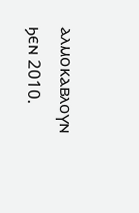ⲁⲗⲙⲟⲕⲁⲃⲗⲟⲩⲛ ϧⲉⲛ 2010.